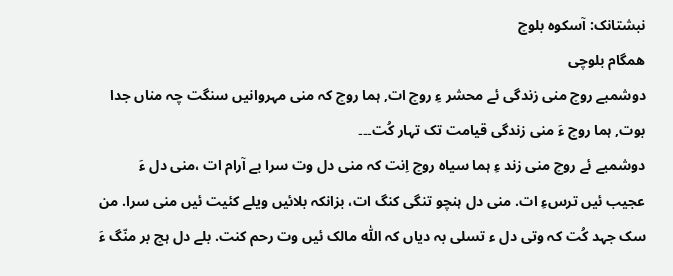نبشتانک: آسکوہ بلوچ
ھمگام بلوچی
دوشمبے روچ منی زندگی ئے محشر ءِ روچ ات, ہما روچ کہ منی مہروانیں سنگت چہ مناں جدا بوت, ہما روچ ءَ منی زندگی قیامت تک تہار کُت۔۔۔
دوشمبے ئے روچ منی زند ءِ ہما سیاہ روچ اِنت کہ منی دل وت سرا بے آرام ات ،منی دل ءَ عجیب ئیں ترسءِ ات. منی دل ہنچو تنگی کنگ ات، بزانکہ بلائیں ویلے کئیت ئیں منی سرا. من سک جہد کُت کہ وتی دل ء تسلی بہ دیاں کہ اللّٰہ مالک ئیں وت رحم کنت. بلے دل ہچ بر منّگ ءَ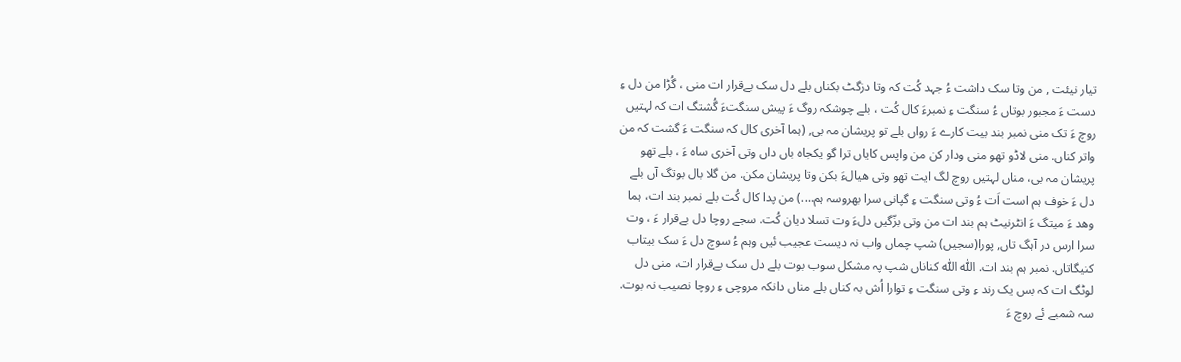تیار نیئت , من وتا سک داشت ءُ جہد کُت کہ وتا دزگٹ بکناں بلے دل سک بےقرار ات منی ، گُڑا من دل ءِ دست ءَ مجبور بوتاں ءُ سنگت ءِ نمبرءَ کال کُت ، بلے چوشکہ روگ ءَ پیش سنگتءَ گُشتگ ات کہ لہتیں روچ ءَ تک منی نمبر بند بیت کارے ءَ رواں بلے تو پریشان مہ بی, (ہما آخری کال کہ سنگت ءَ گشت کہ من واتر کناں. منی لاڈو تھو منی ودار کن من واپس کایاں ترا گو یکجاہ باں داں وتی آخری ساہ ءَ ، بلے تھو پریشان مہ بی، مناں لہتیں روچ لگ ایت تھو وتی ھیالءَ بکن وتا پریشان مکن. من گلا بال بوتگ آں بلے دل ءَ خوف ہم است اَت ءُ وتی سنگت ءِ گپانی سرا بھروسہ ہم….) من پدا کال کُت بلے نمبر بند ات، ہما وھد ءَ میتگ ءَ انٹرنیٹ ہم بند ات من وتی بزّگیں دلءَ وت تسلا دیان کُت. سجے روچا دل بےقرار ءَ ، وت سرا ارس در آہگ تاں, پورا(سجیں) شپ چماں واب نہ دیست عجیب ئیں وہم ءُ سوچ دل ءَ سک بیتاب کنیگاتاں. نمبر ہم بند ات. اللّٰہ اللّٰہ کناناں شپ پہ مشکل سوب بوت بلے دل سک بےقرار ات، منی دل لوٹگ ات کہ بس یک رند ءِ وتی سنگت ءِ توارا اُش بہ کناں بلے مناں دانکہ مروچی ءِ روچا نصیب نہ بوت.
سہ شمبے ئے روچ ءَ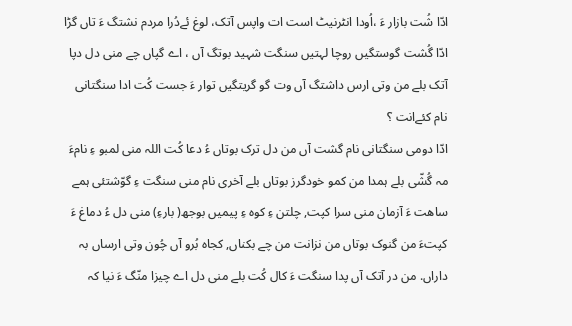ادّا شُت بازار ءَ ،اُودا انٹرنیٹ است ات واپس آتک، لوغ ئےدُرا مردم نشتگ ءَ تاں گڑا ادّا گُشت گوستگیں روچا لہتیں سنگت شہید بوتگ آں ، اے گپاں چے منی دل دپا آتک بلے من وتی ارس داشتگ آں وت گو گریتگیں توار ءَ جست کُت ادا سنگتانی نام کئےانت ؟
ادّا دومی سنگتانی نام گشت آں من دل ترک بوتاں ءُ دعا کُت اللہ منی لمبو ءِ نامءَ مہ گُشّی بلے ہمدا من کمو خودگرز بوتاں بلے آخری نام منی سنگت ءِ گوّشتئی ہمے ساھت ءَ آزمان منی سرا کپت, چلتن ءِ کوہ ءِ پیمیں بوجھ( بارءِ) منی دل ءُ دماغ ءَ کپتءَ من گنوک بوتاں من نزانت من چے بکناں, کجاہ بُرو آں چُون وتی ارساں بہ داراں. من در آتک آں پدا سنگت ءَ کال کُت بلے منی دل اے چیزا منّگ ءَ نیا کہ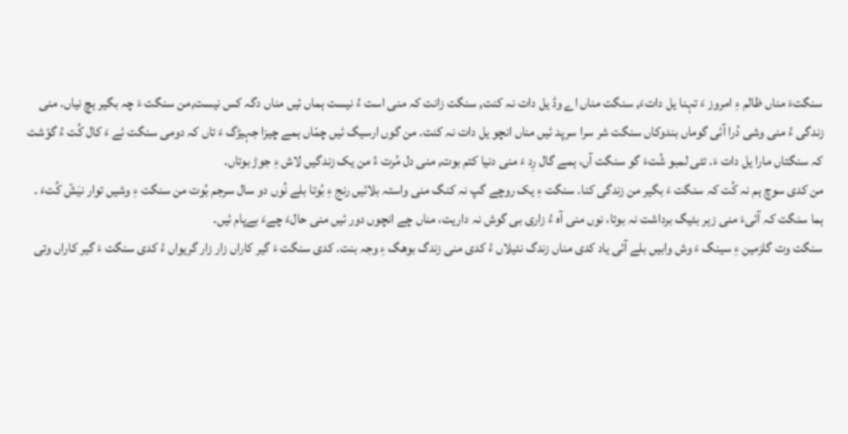سنگتءَ مناں ظالم ءِ امروز ءَ تہنا یل داتءَ, سنگت مناں اے وڈ یل دات نہ کنت, سنگت زانت کہ منی است ءُ نیست ہماں ئیں مناں دگہ کس نیست,من سنگت ءَ چہ بگیر ہچ نیاں. منی زندگی ءُ منی وشی دُرا آئی گوماں بندوکاں سنگت شر سرا سرپد ئیں مناں انچو یل دات نہ کنت. من گوں ارسیگ ئیں چمّاں ہمے چیزا جہیڑگ ءَ تاں کہ دومی سنگت ئے ءَ کال کُت ءُ گوّشت کہ سنگتاں مارا یل دات ءَ. تئی لمبو شُتءَ گو سنگت آں، ہمے گال رِد ءَ منی دنیا کتم بوت, منی دل مُرت ءُ من یک زندگیں لاش ءِ جوڑ بوتاں.
من کدی سوچ ہم نہ کُت کہ سنگت ءَ بگیر من زندگی کنا. سنگت ءِ یک روچے گپ نہ کنگ منی واستہ بلائیں رنج ءِ بُوتا بلے نُوں دو سال سرجم بُوت من سنگت ءِ وشیں توار نیَشّ کُتءَ . ہما سنگت کہ آئیءَ منی زہر بئیگ برداشت نہ بوتا، نوں منی آہ ءُ زاری بی گوش نہ داریت، مناں چے انچوں دور ئیں منی حالءَ چےءَ بےپام ئیں.
سنگت وت گلزمین ءِ سینگ ءَ وش وابیں بلے آئی یاد کدی مناں زندگ نئیلاں ءُ کدی منی زندگ بوھگ ءِ وجہ بنت. کدی سنگت ءَ گیر کاراں زار زار گریواں ءُ کدی سنگت ءَ گیر کاراں وتی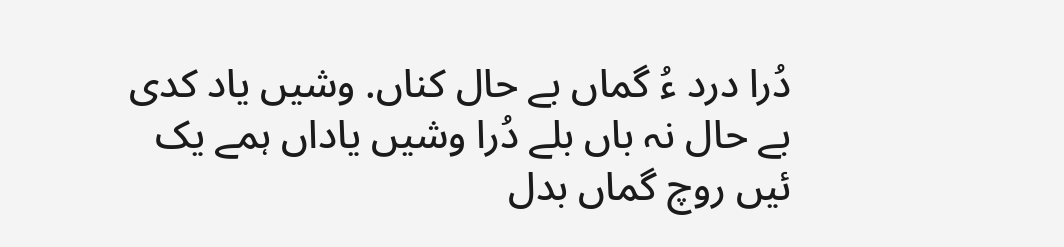دُرا درد ءُ گماں بے حال کناں. وشیں یاد کدی بے حال نہ باں بلے دُرا وشیں یاداں ہمے یک ئیں روچ گماں بدل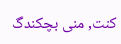کنت, منی بچکندگ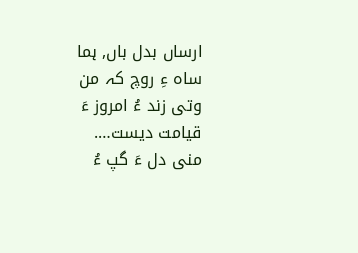ارساں بدل باں, ہما ساہ ءِ روچ کہ من وتی زند ءُ امروز ءَ قیامت دیست….
منی دل ءَ گپ ءُ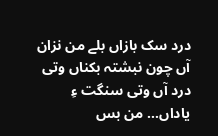درد سک بازاں بلے من نزان آں چون نبشتہ بکناں وتی درد آں وتی سنگت ءِ یاداں… من بس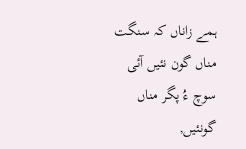ہمے زاناں کہ سنگت مناں گون نئیں آئی سوچ ءُ پگر مناں گونئیں,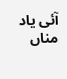آئی یاد مناں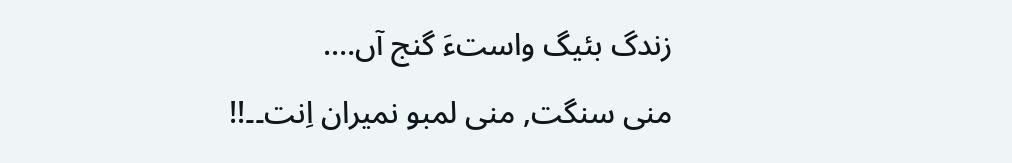زندگ بئیگ واستءَ گنج آں….
منی سنگت, منی لمبو نمیران اِنت۔۔!!